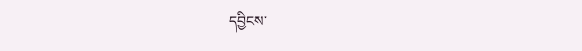དབྱིངས་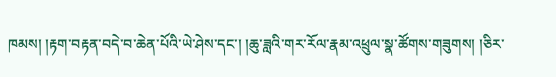ཁམས། །རྟག་བརྟན་བདེ་བ་ཆེན་པོའི་ཡེ་ཤེས་དང་། །ཆུ་ཟླའི་གར་རོལ་རྣམ་འཕྲུལ་སྣ་ཚོགས་གཟུགས། །ཅིར་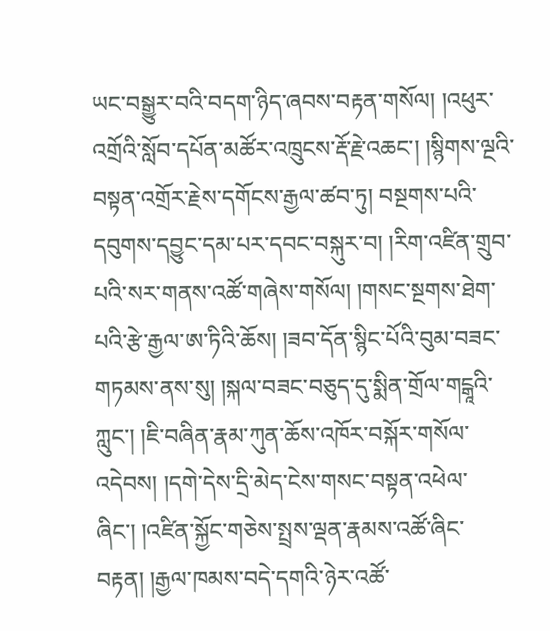ཡང་བསྒྱུར་བའི་བདག་ཉིད་ཞབས་བརྟན་གསོལ། །འཕུར་འགྲོའི་སློབ་དཔོན་མཚོར་འཁྲུངས་རྡོ་རྗེ་འཆང་། །སྙིགས་ལྔའི་བསྟན་འགྲོར་རྗེས་དགོངས་རྒྱལ་ཚབ་ཏུ། བསྔགས་པའི་དབུགས་དབྱུང་དམ་པར་དབང་བསྐུར་བ། །རིག་འཛིན་གྲུབ་པའི་སར་གནས་འཚོ་གཞེས་གསོལ། །གསང་སྔགས་ཐེག་པའི་རྩེ་རྒྱལ་ཨ་ཏིའི་ཆོས། །ཟབ་དོན་སྙིང་པོའི་བུམ་བཟང་གཏམས་ནས་སུ། །སྐལ་བཟང་བཅུད་དུ་སྨིན་གྲོལ་གངྒཱའི་ཀླུང་། །ཇི་བཞིན་རྣམ་ཀུན་ཆོས་འཁོར་བསྐོར་གསོལ་འདེབས། །དགེ་དེས་དྲི་མེད་ངེས་གསང་བསྟན་འཕེལ་ཞིང་། །འཛིན་སྐྱོང་གཅེས་སྤྲས་ལྡན་རྣམས་འཚོ་ཞིང་བརྟན། །རྒྱལ་ཁམས་བདེ་དགའི་ཉེར་འཚོ་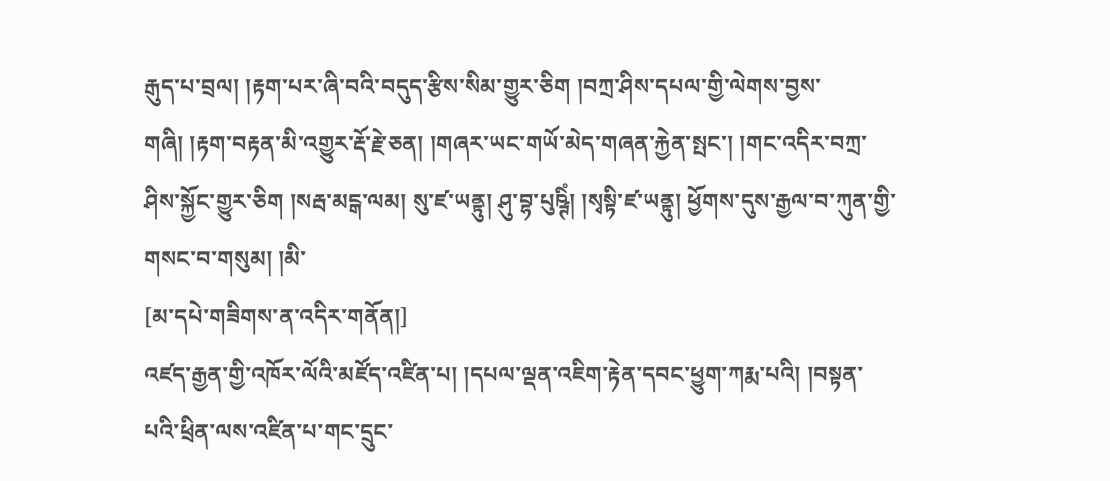རྒུད་པ་བྲལ། །རྟག་པར་ཞི་བའི་བདུད་རྩིས་སིམ་གྱུར་ཅིག །བཀྲ་ཤིས་དཔལ་གྱི་ལེགས་བྱས་གཞི། །རྟག་བརྟན་མི་འགྱུར་རྡོ་རྗེ་ཅན། །གཞར་ཡང་གཡོ་མེད་གཞན་རྐྱེན་སྤང་། །གང་འདིར་བཀྲ་ཤིས་སྐྱོང་གྱུར་ཅིག །སརྦ་མངྒ་ལམ། སུ་ཛ་ཡནྟུ། ཤུ་བྷ་པུཥྚིཾ། །སྭསྟི་ཛ་ཡནྟུ། ཕྱོགས་དུས་རྒྱལ་བ་ཀུན་གྱི་གསང་བ་གསུམ། །མི་
[མ་དཔེ་གཟིགས་ན་འདིར་གནོན།]
འཛད་རྒྱན་གྱི་འཁོར་ལོའི་མཛོད་འཛིན་པ། །དཔལ་ལྡན་འཇིག་རྟེན་དབང་ཕྱུག་ཀརྨ་པའི། །བསྟན་པའི་ཕྲིན་ལས་འཛིན་པ་གང་དྲུང་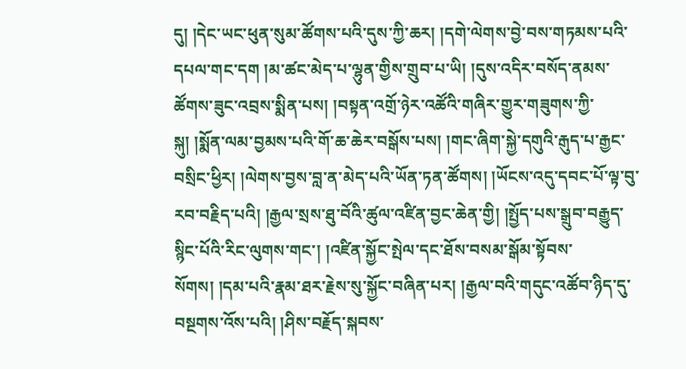དུ། །དེང་ཡང་ཕུན་སུམ་ཚོགས་པའི་དུས་ཀྱི་ཆར། །དགེ་ལེགས་བྱེ་བས་གཏམས་པའི་དཔལ་གང་དག །མ་ཚང་མེད་པ་ལྷུན་གྱིས་གྲུབ་པ་ཡི། །དུས་འདིར་བསོད་ནམས་ཚོགས་ཟུང་འབྲས་སྨིན་པས། །བསྟན་འགྲོ་ཉེར་འཚོའི་གཞིར་གྱུར་གཟུགས་ཀྱི་སྐུ། །སྨོན་ལམ་བྱམས་པའི་གོ་ཆ་ཆེར་བསྒོས་པས། །གང་ཞིག་སྐྱེ་དགུའི་རྒུད་པ་རྒྱང་བསྲིང་ཕྱིར། །ལེགས་བྱས་བླ་ན་མེད་པའི་ཡོན་ཏན་ཚོགས། །ཡོངས་འདུ་དབང་པོ་ལྟ་བུ་རབ་བརྗིད་པའི། །རྒྱལ་སྲས་ཐུ་བོའི་ཚུལ་འཛིན་བྱང་ཆེན་གྱི། །སྤྱོད་པས་སྒྲུབ་བརྒྱུད་སྙིང་པོའི་རིང་ལུགས་གང་། །འཛིན་སྐྱོང་སྤེལ་དང་ཐོས་བསམ་སྒོམ་སྟོབས་སོགས། །དམ་པའི་རྣམ་ཐར་རྗེས་སུ་སྐྱོང་བཞིན་པར། །རྒྱལ་བའི་གདུང་འཚོབ་ཉིད་དུ་བསྔགས་འོས་པའི། །ཤིས་བརྗོད་སྐབས་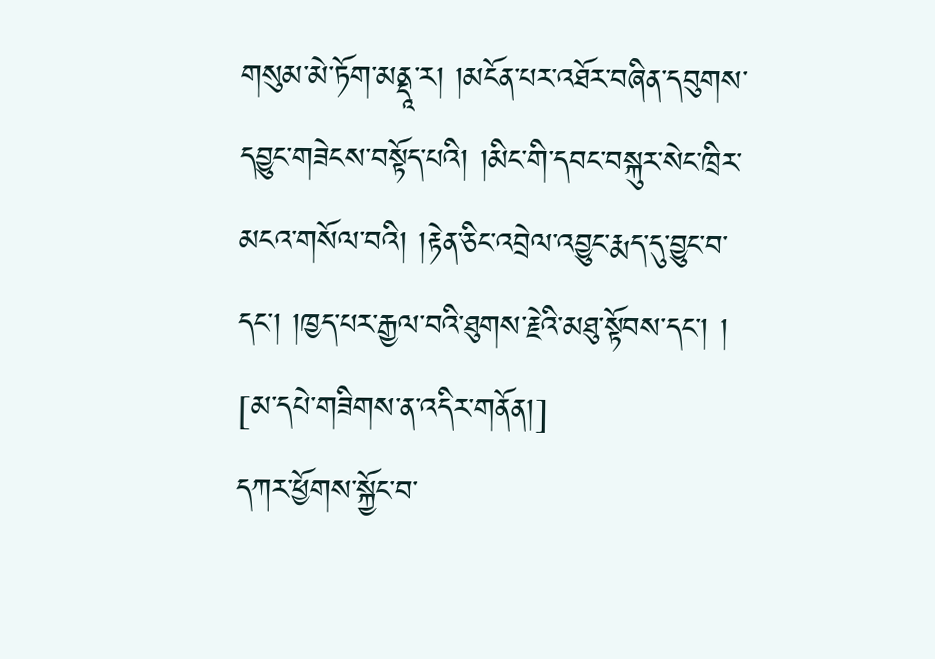གསུམ་མེ་ཏོག་མནྡཱ་ར། །མངོན་པར་འཐོར་བཞིན་དབུགས་དབྱུང་གཟེངས་བསྟོད་པའི། །མིང་གི་དབང་བསྐུར་སེང་ཁྲིར་མངའ་གསོལ་བའི། །རྟེན་ཅིང་འབྲེལ་འབྱུང་རྨད་དུ་བྱུང་བ་དང་། །ཁྱད་པར་རྒྱལ་བའི་ཐུགས་རྗེའི་མཐུ་སྟོབས་དང་། །
[མ་དཔེ་གཟིགས་ན་འདིར་གནོན།]
དཀར་ཕྱོགས་སྐྱོང་བ་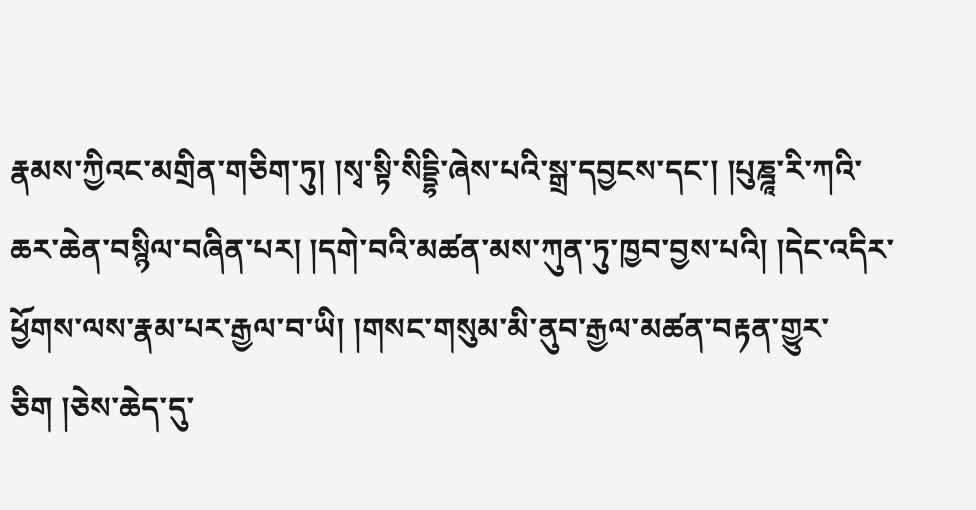རྣམས་ཀྱིའང་མགྲིན་གཅིག་ཏུ། །སྭ་སྟི་སིདྡྷི་ཞེས་པའི་སྒྲ་དབྱངས་དང་། །པུཎྜཱ་རི་ཀའི་ཆར་ཆེན་བསྙིལ་བཞིན་པར། །དགེ་བའི་མཚན་མས་ཀུན་ཏུ་ཁྱབ་བྱས་པའི། །དེང་འདིར་ཕྱོགས་ལས་རྣམ་པར་རྒྱལ་བ་ཡི། །གསང་གསུམ་མི་ནུབ་རྒྱལ་མཚན་བརྟན་གྱུར་ཅིག །ཅེས་ཆེད་དུ་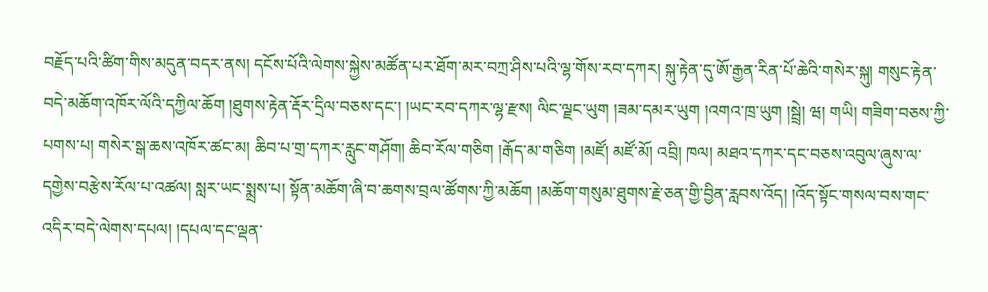བརྗོད་པའི་ཚིག་གིས་མདུན་བདར་ནས། དངོས་པོའི་ལེགས་སྐྱེས་མཚོན་པར་ཐོག་མར་བཀྲ་ཤིས་པའི་ལྷ་གོས་རབ་དཀར། སྐུ་རྟེན་དུ་ཨོ་རྒྱན་རིན་པོ་ཆེའི་གསེར་སྐུ། གསུང་རྟེན་བདེ་མཆོག་འཁོར་ལོའི་དཀྱིལ་ཆོག །ཐུགས་རྟེན་རྡོར་དྲིལ་བཅས་དང་། །ཡང་རབ་དཀར་ལྷ་རྫས། ལིང་ལྗང་ཡུག །ཟམ་དམར་ཡུག །འགའ་ཁྲ་ཡུག །སྦྲེ། ཝ། གཡི། གཟིག་བཅས་ཀྱི་པགས་པ། གསེར་སྒ་ཆས་འཁོར་ཚང་མ། ཆིབ་པ་གྲ་དཀར་རླུང་གཤོག། ཆིབ་རོལ་གཅིག །རྒོད་མ་གཅིག །མཛོ། མཛོ་མོ། འབྲི། ཁལ། མཐའ་དཀར་དང་བཅས་འབུལ་ཞུས་ལ་དགྱེས་བརྩེས་རོལ་པ་འཚལ། སླར་ཡང་སྨྲས་པ། སྟོན་མཆོག་ཞི་བ་ཆགས་བྲལ་ཚོགས་ཀྱི་མཆོག །མཆོག་གསུམ་ཐུགས་རྗེ་ཅན་གྱི་བྱིན་རླབས་འོད། །འོད་སྟོང་གསལ་བས་གང་འདིར་བདེ་ལེགས་དཔལ། །དཔལ་དང་ལྡན་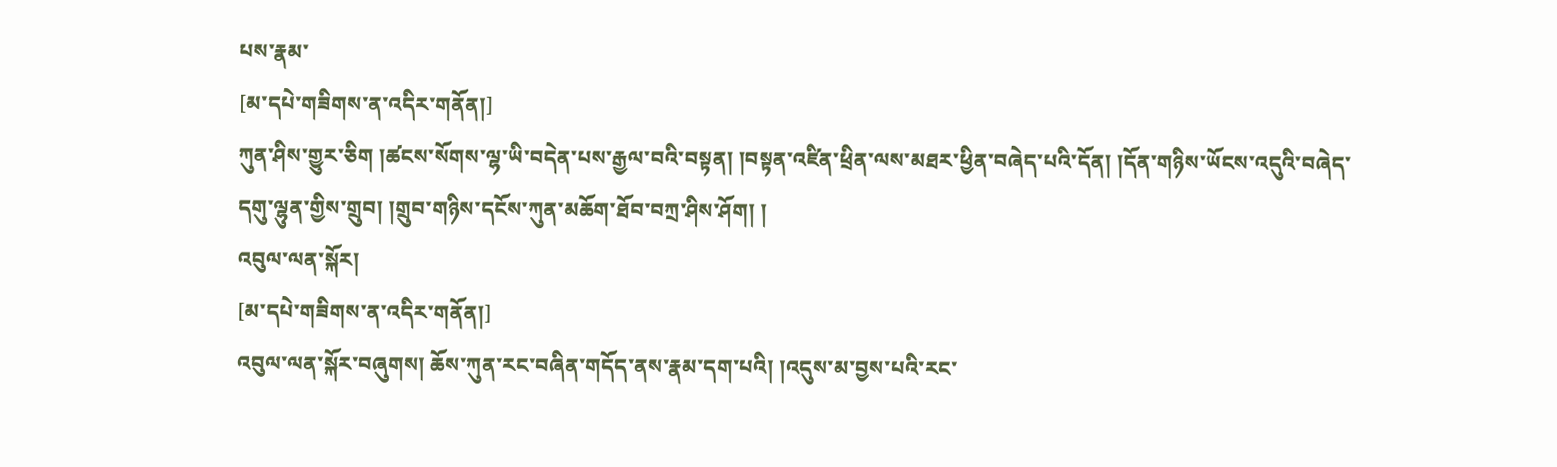པས་རྣམ་
[མ་དཔེ་གཟིགས་ན་འདིར་གནོན།]
ཀུན་ཤིས་གྱུར་ཅིག །ཚངས་སོགས་ལྷ་ཡི་བདེན་པས་རྒྱལ་བའི་བསྟན། །བསྟན་འཛིན་ཕྲིན་ལས་མཐར་ཕྱིན་བཞེད་པའི་དོན། །དོན་གཉིས་ཡོངས་འདུའི་བཞེད་དགུ་ལྷུན་གྱིས་གྲུབ། །གྲུབ་གཉིས་དངོས་ཀུན་མཆོག་ཐོབ་བཀྲ་ཤིས་ཤོག། །
འབུལ་ལན་སྐོར།
[མ་དཔེ་གཟིགས་ན་འདིར་གནོན།]
འབུལ་ལན་སྐོར་བཞུགས། ཆོས་ཀུན་རང་བཞིན་གདོད་ནས་རྣམ་དག་པའི། །འདུས་མ་བྱས་པའི་རང་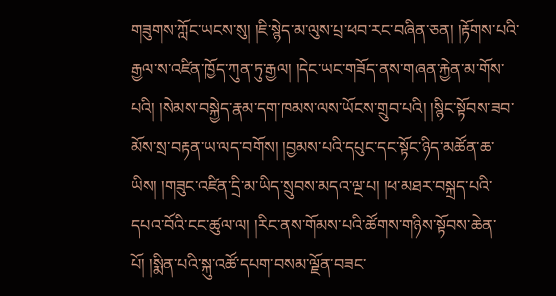གཟུགས་ཀློང་ཡངས་སུ། །ཇི་སྙེད་མ་ལུས་པྲ་ཕབ་རང་བཞིན་ཅན། །རྟོགས་པའི་རྒྱལ་ས་འཛིན་ཁྱོད་ཀུན་ཏུ་རྒྱལ། །དེང་ཡང་གཟོད་ནས་གཞན་རྐྱེན་མ་གོས་པའི། །སེམས་བསྐྱེད་རྣམ་དག་ཁམས་ལས་ཡོངས་གྲུབ་པའི། །སྙིང་སྟོབས་ཟབ་མོས་སྲ་བརྟན་ཡ་ལད་བགོས། །བྱམས་པའི་དཔུང་དང་སྟོང་ཉིད་མཚོན་ཆ་ཡིས། །གཟུང་འཛིན་དྲི་མ་ཡིད་སྲུབས་མདའ་ལྔ་པ། །ཕ་མཐར་བསྐྲད་པའི་དཔའ་བོའི་ངང་ཚུལ་ལ། །རིང་ནས་གོམས་པའི་ཚོགས་གཉིས་སྟོབས་ཆེན་པོ། །སྨིན་པའི་སྐུ་འཚོ་དཔག་བསམ་ལྗོན་བཟང་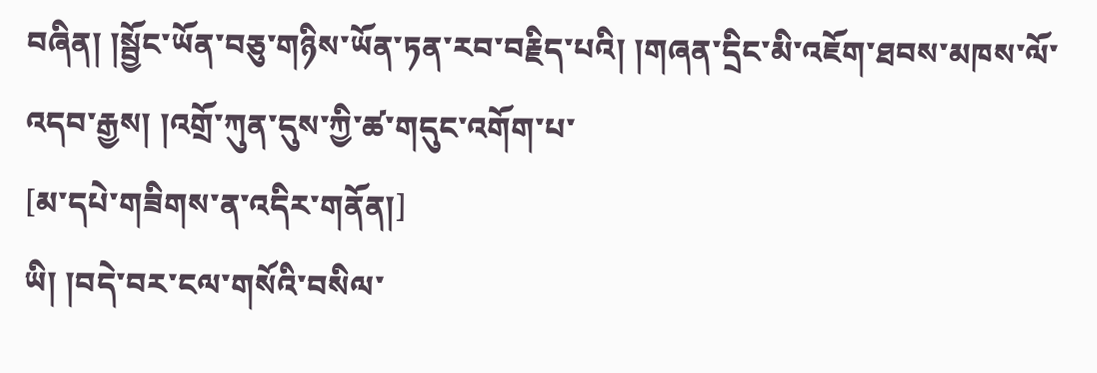བཞིན། །སྦྱོང་ཡོན་བཅུ་གཉིས་ཡོན་ཏན་རབ་བརྗིད་པའི། །གཞན་དྲིང་མི་འཇོག་ཐབས་མཁས་ལོ་འདབ་རྒྱས། །འགྲོ་ཀུན་དུས་ཀྱི་ཚ་གདུང་འགོག་པ་
[མ་དཔེ་གཟིགས་ན་འདིར་གནོན།]
ཡི། །བདེ་བར་ངལ་གསོའི་བསིལ་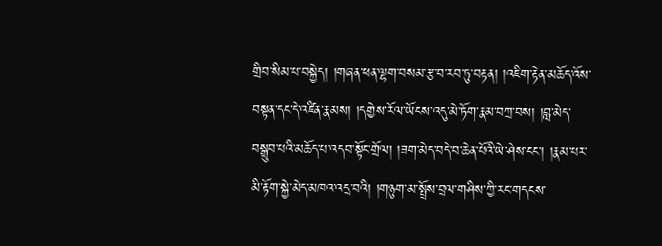གྲིབ་སིམ་པ་བསྐྱེད། །གཞན་ཕན་ལྷག་བསམ་རྩ་བ་རབ་ཏུ་བརྟན། །འཇིག་རྟེན་མཆོད་འོས་བསྟན་དང་དེ་འཛིན་རྣམས། །དགྱེས་རོལ་ཡོངས་འདུ་མེ་ཏོག་རྣམ་བཀྲ་བས། །བླ་མེད་བསྒྲུབ་པའི་མཆོད་པ་འདབ་སྟོང་གྲོལ། །ཟག་མེད་བདེ་བ་ཆེན་པོའི་ཡེ་ཤེས་ངང་། །རྣམ་པར་མི་རྟོག་སྐྱེ་མེད་མཁའ་འདྲ་བའི། །གཉུག་མ་སྤྲོས་བྲལ་གཤིས་ཀྱི་རང་གདངས་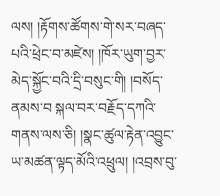ལས། །རྟོགས་ཚོགས་གེ་སར་བཞད་པའི་ཕྲེང་བ་མཛེས། །ཁོར་ཡུག་བྱར་མེད་སྐྱོང་བའི་དྲི་བསུང་གི། །བསོད་ནམས་བ སྐལ་བར་བརྗོད་དཀའི་གནས་ལས་ཅི། །སྣང་ཚུལ་རྟེན་འབྱུང་ཡ་མཚན་ལྟད་མོའི་འཕྲུལ། །འབྲས་བུ་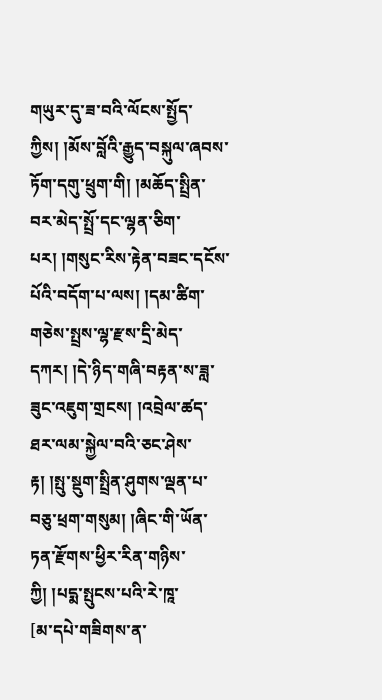གཡུར་དུ་ཟ་བའི་ལོངས་སྤྱོད་ཀྱིས། །མོས་བློའི་རྒྱུད་བསྐུལ་ཞབས་ཏོག་དགུ་ཕྲུག་གི། །མཆོད་སྤྲིན་བར་མེད་སྤྲོ་དང་ལྷན་ཅིག་པར། །གསུང་རིས་རྟེན་བཟང་དངོས་པོའི་བདོག་པ་ལས། །དམ་ཚིག་གཅེས་སྤྲས་ལྷ་རྫས་དྲི་མེད་དཀར། །དེ་ཉིད་གཞི་བརྟན་ས་ཟླ་ཟུང་འཇུག་གྲངས། །འབྲེལ་ཚད་ཐར་ལམ་སྐྱེལ་བའི་ཅང་ཤེས་རྟ། །སྤུ་སྡུག་སྤྲིན་ཤུགས་ལྡན་པ་བཅུ་ཕྲག་གསུམ། །ཞིང་གི་ཡོན་ཏན་རྫོགས་ཕྱིར་རིན་གཉིས་ཀྱི། །པདྨ་སྤུངས་པའི་རེ་ཁཱ་
[མ་དཔེ་གཟིགས་ན་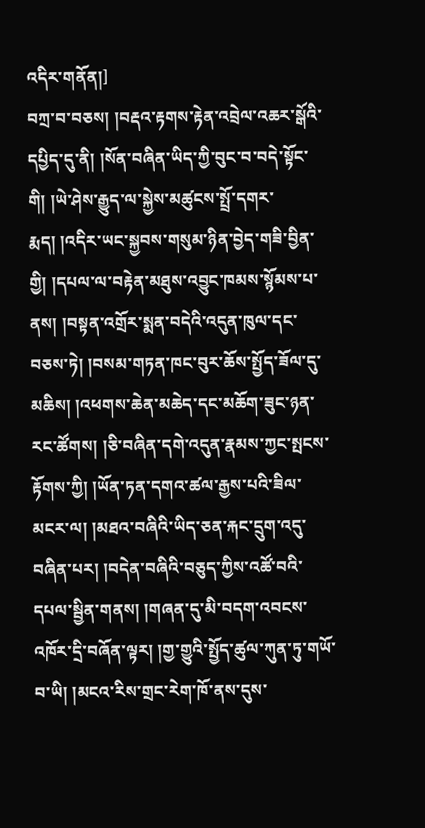འདིར་གནོན།]
བཀྲ་བ་བཅས། །བརྡའ་རྟགས་རྟེན་འབྲེལ་འཆར་སྒོའི་དཔྱིད་དུ་ནི། །སོན་བཞིན་ཡིད་ཀྱི་བུང་བ་བདེ་སྟོང་གི། །ཡེ་ཤེས་རྒྱུད་ལ་སྐྱེས་མཚུངས་སྤྲོ་དགར་རྨད། །འདིར་ཡང་སྐྱབས་གསུམ་ཉིན་བྱེད་གཟི་བྱིན་གྱི། །དཔལ་ལ་བརྟེན་མཐུས་འབྱུང་ཁམས་སྙོམས་པ་ནས། །བསྟན་འགྲོར་སྨན་བདེའི་འདུན་ཁུལ་དང་བཅས་ཏེ། །བསམ་གཏན་ཁང་བུར་ཆོས་སྤྱོད་ཟོལ་དུ་མཆིས། །འཕགས་ཆེན་མཆེད་དང་མཆོག་ཟུང་ཉན་རང་ཚོགས། །ཅི་བཞིན་དགེ་འདུན་རྣམས་ཀྱང་སྤངས་རྟོགས་ཀྱི། །ཡོན་ཏན་དགའ་ཚལ་རྒྱས་པའི་ཟིལ་མངར་ལ། །མཐའ་བཞིའི་ཡིད་ཅན་རྐང་དྲུག་འདུ་བཞིན་པར། །བདེན་བཞིའི་བཅུད་ཀྱིས་འཚོ་བའི་དཔལ་སྦྱིན་གནས། །གཞན་དུ་མི་བདག་འབངས་འཁོར་དྲི་བཞོན་ལྟར། །གྱ་གྱུའི་སྤྱོད་ཚུལ་ཀུན་ཏུ་གཡོ་བ་ཡི། །མངའ་རིས་གྲང་རེག་ཁོ་ནས་དུས་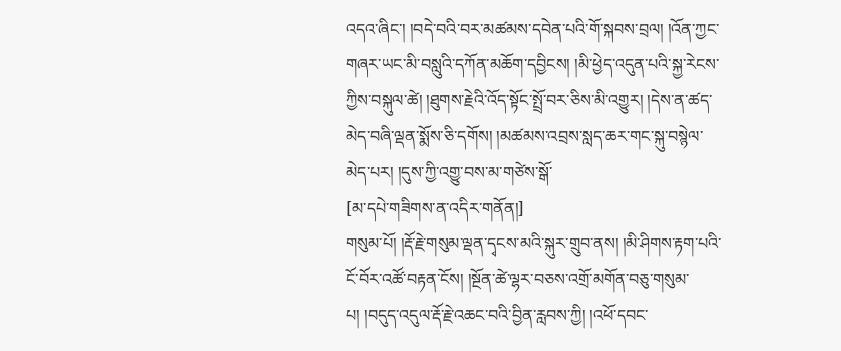འདའ་ཞིང་། །བདེ་བའི་བར་མཚམས་དབེན་པའི་གོ་སྐབས་བྲལ། །འོན་ཀྱང་གཞར་ཡང་མི་བསླུའི་དཀོན་མཆོག་དབྱིངས། །མི་ཕྱེད་འདུན་པའི་སྐྱ་རེངས་ཀྱིས་བསྐུལ་ཚེ། །ཐུགས་རྗེའི་འོད་སྟོང་སྤྲོ་བར་ཅིས་མི་འགྱུར། །དེས་ན་ཚད་མེད་བཞི་ལྡན་སྨོས་ཅི་དགོས། །མཚམས་འབྲས་སླད་ཆར་གང་སྐུ་བསྙེལ་མེད་པར། །དུས་ཀྱི་འགྱུ་བས་མ་གཙེས་སྒོ་
[མ་དཔེ་གཟིགས་ན་འདིར་གནོན།]
གསུམ་པོ། །རྡོ་རྗེ་གསུམ་ལྡན་དྭངས་མའི་སྐུར་གྲུབ་ནས། །མི་ཤིགས་རྟག་པའི་ངོ་བོར་འཚོ་བརྟན་ངོས། །སྔོན་ཚེ་ལྷར་བཅས་འགྲོ་མགོན་བཅུ་གསུམ་པ། །བདུད་འདུལ་རྡོ་རྗེ་འཆང་བའི་བྱིན་རླབས་ཀྱི། །འཕོ་དབང་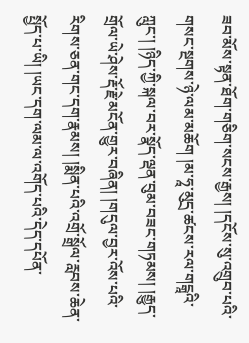ཟབ་མོས་སྟན་ཐོག་གཅིག་སངས་རྒྱས། །དངོས་སུ་འགྲུབ་པའི་གསང་སྔགས་ཉེ་ལམ་མཆོག །མ་ཧཱ་མུདྲ་ཚངས་རལ་གངྒཱའི་ཀླུང་། །ཉིད་ཀྱི་སྐལ་བར་སྣོད་ལྡན་བུམ་བཟང་གཏམས། །རྒྱུད་གྲོལ་ཡེ་ཤེས་རྡོ་རྗེ་མངོན་གྱུར་བཞིན། །གདུལ་བྱར་འོས་པའི་རིགས་ཅན་གང་དག་རྣམས། །སྨིན་པའི་འགྲོ་སྒྲོལ་རླབས་ཆེན་སྤྱོད་པ་ཡི། །ཡང་དག་ལམ་ལ་འགོད་པའི་དེད་དཔོན་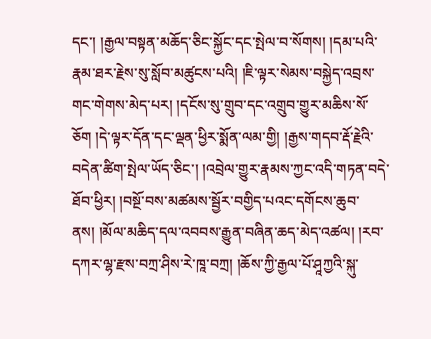དང་། །རྒྱལ་བསྟན་མཆོད་ཅིང་སྐྱོང་དང་སྤེལ་བ་སོགས། །དམ་པའི་རྣམ་ཐར་རྗེས་སུ་སློབ་མཚུངས་པའི། །ཇི་ལྟར་སེམས་བསྐྱེད་འབྲས་གང་གེགས་མེད་པར། །དངོས་སུ་གྲུབ་དང་འགྲུབ་གྱུར་མཆིས་སོ་ཅོག །དེ་ལྟར་དོན་དང་ལྡན་ཕྱིར་སྨོན་ལམ་གྱི། །རྒྱས་གདབ་རྡོ་རྗེའི་བདེན་ཚིག་སྤེལ་ཡོད་ཅིང་། །འབྲེལ་གྱུར་རྣམས་ཀྱང་འདི་གཏན་བདེ་ཐོབ་ཕྱིར། །བསྔོ་བས་མཚམས་སྦྱོར་བགྱིད་པའང་དགོངས་ཆུབ་ནས། །མོལ་མཆིད་དལ་འབབས་རྒྱུན་བཞིན་ཆད་མེད་འཚལ། །རབ་དཀར་ལྷ་རྫས་བཀྲ་ཤིས་རེ་ཁཱ་བཀྲ། །ཆོས་ཀྱི་རྒྱལ་པོ་ཤཱཀྱའི་སྐུ་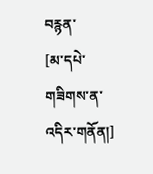བརྙན་
[མ་དཔེ་གཟིགས་ན་འདིར་གནོན།]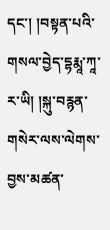དང་། །བསྟན་པའི་གསལ་བྱེད་དྷརྨཱ་ཀཱ་ར་ཡི། །སྐུ་བརྙན་གསེར་ལས་ལེགས་བྱས་མཚན་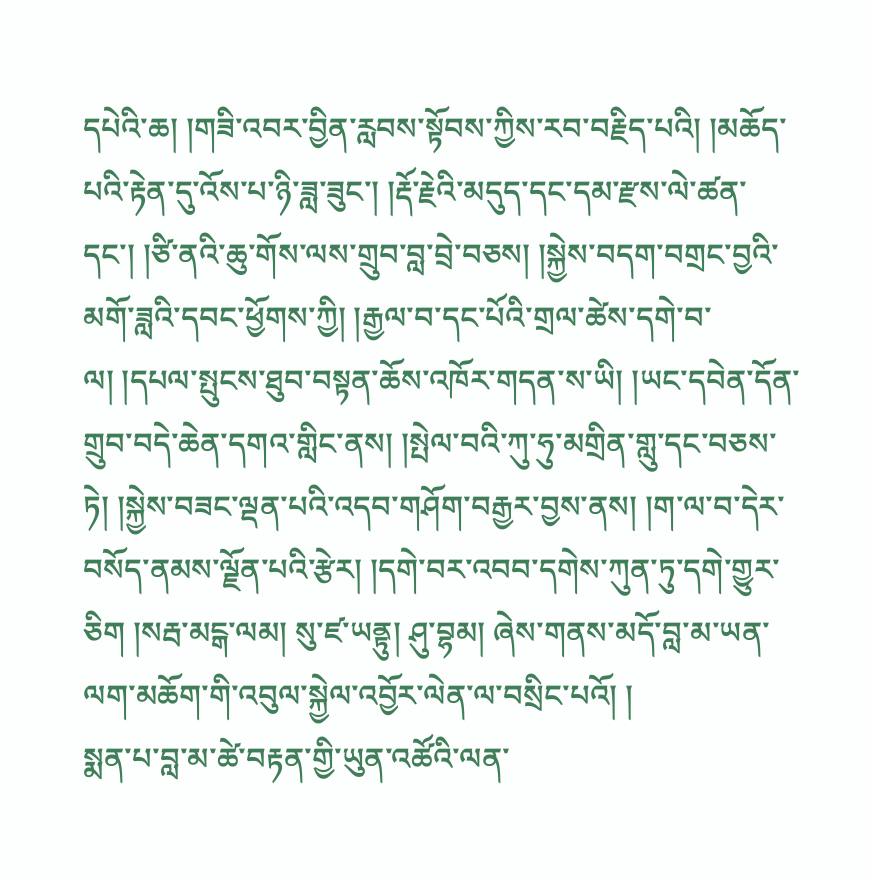དཔེའི་ཆ། །གཟི་འབར་བྱིན་རླབས་སྟོབས་ཀྱིས་རབ་བརྗིད་པའི། །མཆོད་པའི་རྟེན་དུ་འོས་པ་ཉི་ཟླ་ཟུང་། །རྡོ་རྗེའི་མདུད་དང་དམ་རྫས་ལེ་ཚན་དང་། །ཙི་ནའི་ཆུ་གོས་ལས་གྲུབ་བླ་བྲེ་བཅས། །སྐྱེས་བདག་བགྲང་བྱའི་མགོ་ཟླའི་དབང་ཕྱོགས་ཀྱི། །རྒྱལ་བ་དང་པོའི་གྲལ་ཚེས་དགེ་བ་ལ། །དཔལ་སྤུངས་ཐུབ་བསྟན་ཆོས་འཁོར་གདན་ས་ཡི། །ཡང་དབེན་དོན་གྲུབ་བདེ་ཆེན་དགའ་གླིང་ནས། །སྤེལ་བའི་ཀུ་ཧུ་མགྲིན་གླུ་དང་བཅས་ཏེ། །སྐྱེས་བཟང་ལྡན་པའི་འདབ་གཤོག་བརྒྱར་བྱས་ནས། །ག་ལ་བ་དེར་བསོད་ནམས་ལྗོན་པའི་རྩེར། །དགེ་བར་འབབ་དགེས་ཀུན་ཏུ་དགེ་གྱུར་ཅིག །སརྦ་མངྒ་ལམ། སུ་ཛ་ཡནྟུ། ཤུ་བྷམ། ཞེས་གནས་མདོ་བླ་མ་ཡན་ལག་མཆོག་གི་འབུལ་སྐྱེལ་འབྱོར་ལེན་ལ་བསྲིང་པའོ། །
སྨན་པ་བླ་མ་ཚེ་བརྟན་གྱི་ཡུན་འཚོའི་ལན་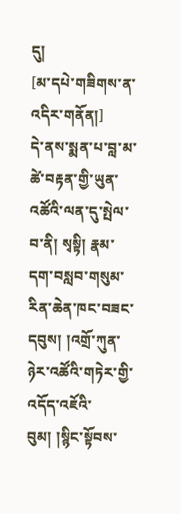དུ།
[མ་དཔེ་གཟིགས་ན་འདིར་གནོན།]
དེ་ནས་སྨན་པ་བླ་མ་ཚེ་བརྟན་གྱི་ཡུན་འཚོའི་ལན་དུ་སྤེལ་བ་ནི། སྭསྟི། རྣམ་དག་བསླབ་གསུམ་རིན་ཆེན་ཁང་བཟང་དབུས། །འགྲོ་ཀུན་ཉེར་འཚོའི་གཏེར་གྱི་འདོད་འཇོའི་བུམ། །སྙིང་སྟོབས་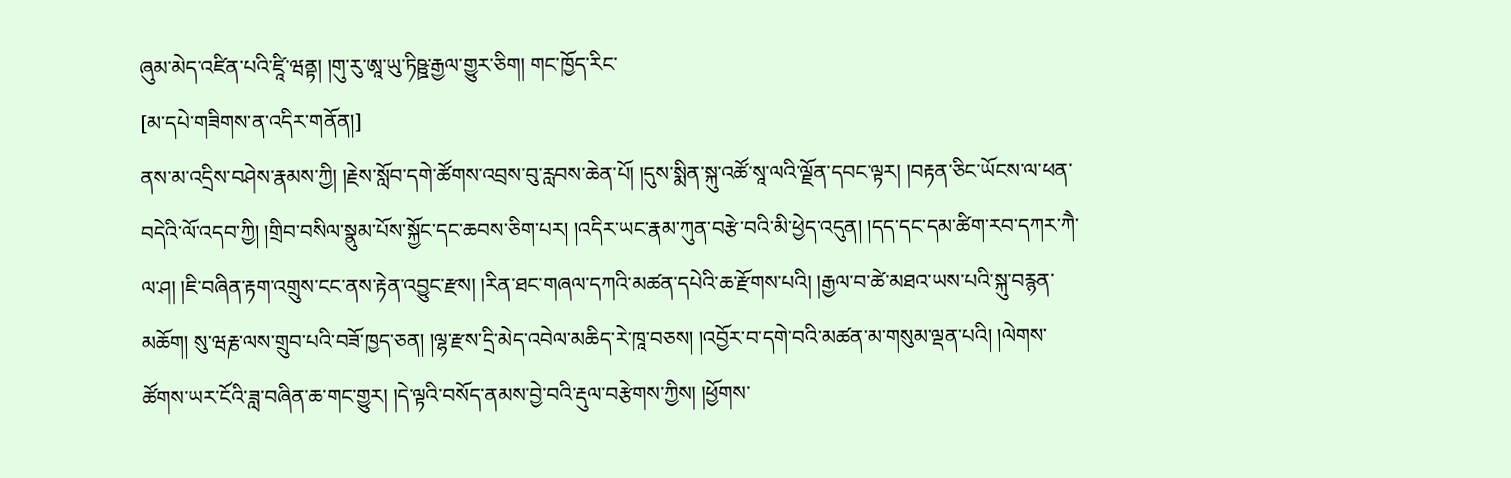ཞུམ་མེད་འཛིན་པའི་ཛཱི་ཝནྟ། །གུ་རུ་ཨཱ་ཡུ་ཏིཥྛ་རྒྱལ་གྱུར་ཅིག། གང་ཁྱོད་རིང་
[མ་དཔེ་གཟིགས་ན་འདིར་གནོན།]
ནས་མ་འདྲིས་བཤེས་རྣམས་ཀྱི། །རྗེས་སློབ་དགེ་ཚོགས་འབྲས་བུ་རླབས་ཆེན་པོ། །དུས་སྨིན་སྐུ་འཚོ་སཱ་ལའི་ལྗོན་དབང་ལྟར། །བརྟན་ཅིང་ཡོངས་ལ་ཕན་བདེའི་ལོ་འདབ་ཀྱི། །གྲིབ་བསིལ་སྣུམ་པོས་སྐྱོང་དང་ཆབས་ཅིག་པར། །འདིར་ཡང་རྣམ་ཀུན་བརྩེ་བའི་མི་ཕྱེད་འདུན། །དད་དང་དམ་ཚིག་རབ་དཀར་ཀཻ་ལ་ཤ། །ཇི་བཞིན་རྟག་འགྲུས་ངང་ནས་རྟེན་འབྱུང་རྫས། །རིན་ཐང་གཞལ་དཀའི་མཚན་དཔེའི་ཆ་རྫོགས་པའི། །རྒྱལ་བ་ཚེ་མཐའ་ཡས་པའི་སྐུ་བརྙན་མཆོག། སུ་ཝརྞ་ལས་གྲུབ་པའི་བཟོ་ཁྱད་ཅན། །ལྷ་རྫས་དྲི་མེད་འབེལ་མཆིད་རེ་ཁཱ་བཅས། །འབྱོར་བ་དགེ་བའི་མཚན་མ་གསུམ་ལྡན་པའི། །ལེགས་ཚོགས་ཡར་ངོའི་ཟླ་བཞིན་ཆ་གང་གྱུར། །དེ་ལྟའི་བསོད་ནམས་བྱེ་བའི་རྡུལ་བརྩེགས་ཀྱིས། །ཕྱོགས་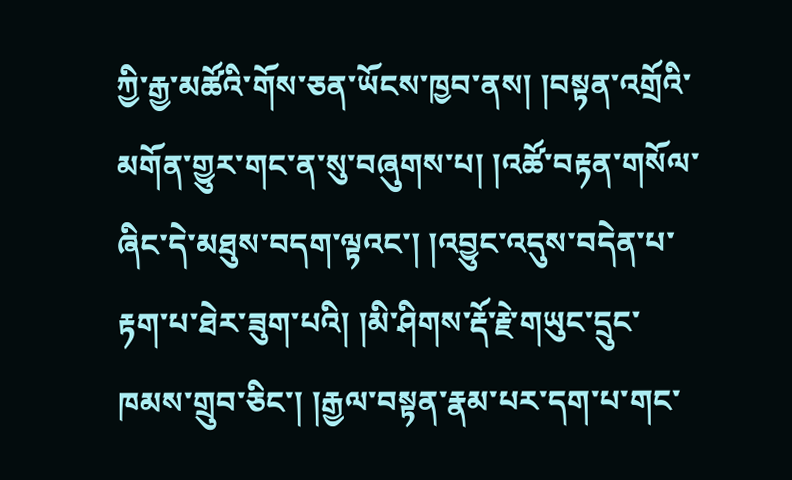ཀྱི་རྒྱ་མཚོའི་གོས་ཅན་ཡོངས་ཁྱབ་ནས། །བསྟན་འགྲོའི་མགོན་གྱུར་གང་ན་སུ་བཞུགས་པ། །འཚོ་བརྟན་གསོལ་ཞིང་དེ་མཐུས་བདག་ལྟའང་། །འབྱུང་འདུས་བདེན་པ་རྟག་པ་ཐེར་ཟུག་པའི། །མི་ཤིགས་རྡོ་རྗེ་གཡུང་དྲུང་ཁམས་གྲུབ་ཅིང་། །རྒྱལ་བསྟན་རྣམ་པར་དག་པ་གང་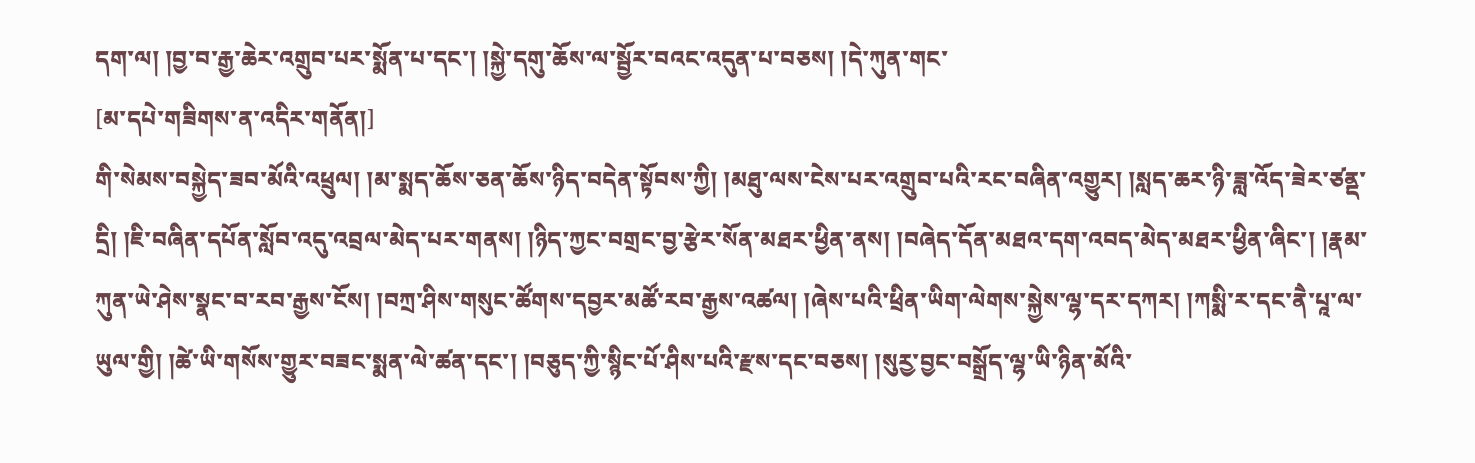དག་ལ། །བྱ་བ་རྒྱ་ཆེར་འགྲུབ་པར་སྨོན་པ་དང་། །སྐྱེ་དགུ་ཆོས་ལ་སྦྱོར་བའང་འདུན་པ་བཅས། །དེ་ཀུན་གང་
[མ་དཔེ་གཟིགས་ན་འདིར་གནོན།]
གི་སེམས་བསྐྱེད་ཟབ་མོའི་འཕྲུལ། །མ་སྨད་ཆོས་ཅན་ཆོས་ཉིད་བདེན་སྟོབས་ཀྱི། །མཐུ་ལས་ངེས་པར་འགྲུབ་པའི་རང་བཞིན་འགྱུར། །སླད་ཆར་ཉི་ཟླ་འོད་ཟེར་ཙནྡ་དྲི། །ཇི་བཞིན་དཔོན་སློབ་འདུ་འབྲལ་མེད་པར་གནས། །ཉིད་ཀྱང་བགྲང་བྱ་རྩེར་སོན་མཐར་ཕྱིན་ནས། །བཞེད་དོན་མཐའ་དག་འབད་མེད་མཐར་ཕྱིན་ཞིང་། །རྣམ་ཀུན་ཡེ་ཤེས་སྣང་བ་རབ་རྒྱས་ངོས། །བཀྲ་ཤིས་གསུང་ཚོགས་དབྱར་མཚོ་རབ་རྒྱས་འཚལ། །ཞེས་པའི་ཕྲིན་ཡིག་ལེགས་སྐྱེས་ལྷ་དར་དཀར། །ཀསྨི་ར་དང་ནཻ་པཱ་ལ་ཡུལ་གྱི། །ཚེ་ཡི་གསོས་གྱུར་བཟང་སྨན་ལེ་ཚན་དང་། །བཅུད་ཀྱི་སྙིང་པོ་ཤིས་པའི་རྫས་དང་བཅས། །སུཪྱ་བྱང་བསྒྲོད་ལྷ་ཡི་ཉིན་མོའི་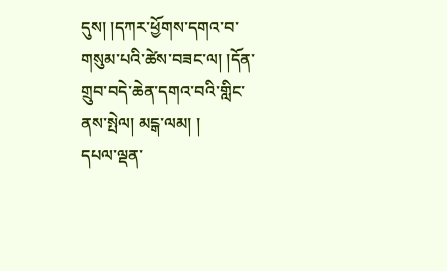དུས། །དཀར་ཕྱོགས་དགའ་བ་གསུམ་པའི་ཚེས་བཟང་ལ། །དོན་གྲུབ་བདེ་ཆེན་དགའ་བའི་གླིང་ནས་སྤེལ། མངྒ་ལམ། །
དཔལ་ལྡན་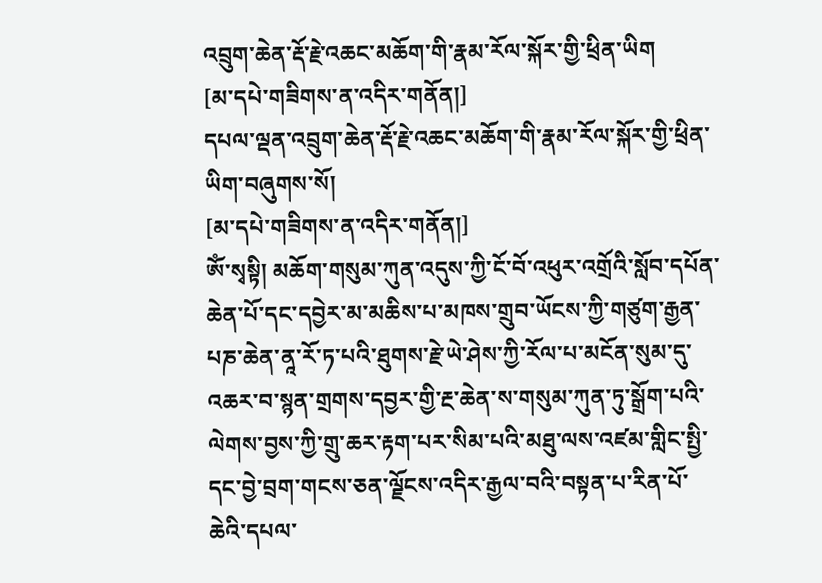འབྲུག་ཆེན་རྡོ་རྗེ་འཆང་མཆོག་གི་རྣམ་རོལ་སྐོར་གྱི་ཕྲིན་ཡིག
[མ་དཔེ་གཟིགས་ན་འདིར་གནོན།]
དཔལ་ལྡན་འབྲུག་ཆེན་རྡོ་རྗེ་འཆང་མཆོག་གི་རྣམ་རོལ་སྐོར་གྱི་ཕྲིན་ཡིག་བཞུགས་སོ།
[མ་དཔེ་གཟིགས་ན་འདིར་གནོན།]
ༀ་སྭསྟི། མཆོག་གསུམ་ཀུན་འདུས་ཀྱི་ངོ་བོ་འཕུར་འགྲོའི་སློབ་དཔོན་ཆེན་པོ་དང་དབྱེར་མ་མཆིས་པ་མཁས་གྲུབ་ཡོངས་ཀྱི་གཙུག་རྒྱན་པཎ་ཆེན་ནཱ་རོ་ཏ་པའི་ཐུགས་རྗེ་ཡེ་ཤེས་ཀྱི་རོལ་པ་མངོན་སུམ་དུ་འཆར་བ་སྙན་གྲགས་དབྱར་གྱི་རྔ་ཆེན་ས་གསུམ་ཀུན་ཏུ་སྒྲོག་པའི་ལེགས་བྱས་ཀྱི་གྲུ་ཆར་རྟག་པར་སིམ་པའི་མཐུ་ལས་འཛམ་གླིང་སྤྱི་དང་བྱེ་བྲག་གངས་ཅན་ལྗོངས་འདིར་རྒྱལ་བའི་བསྟན་པ་རིན་པོ་ཆེའི་དཔལ་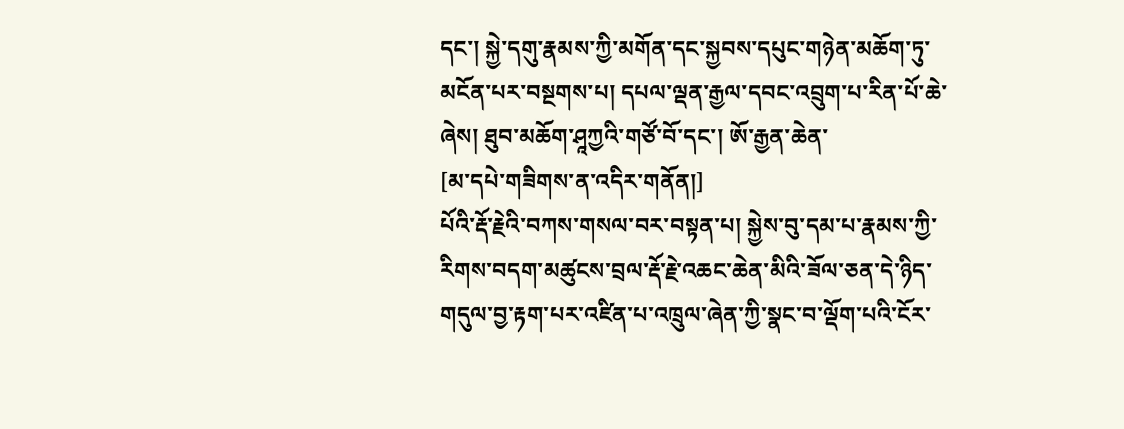དང་། སྐྱེ་དགུ་རྣམས་ཀྱི་མགོན་དང་སྐྱབས་དཔུང་གཉེན་མཆོག་ཏུ་མངོན་པར་བསྔགས་པ། དཔལ་ལྡན་རྒྱལ་དབང་འབྲུག་པ་རིན་པོ་ཆེ་ཞེས། ཐུབ་མཆོག་ཤཱཀྱའི་གཙོ་བོ་དང་། ཨོ་རྒྱན་ཆེན་
[མ་དཔེ་གཟིགས་ན་འདིར་གནོན།]
པོའི་རྡོ་རྗེའི་བཀས་གསལ་བར་བསྟན་པ། སྐྱེས་བུ་དམ་པ་རྣམས་ཀྱི་རིགས་བདག་མཚུངས་བྲལ་རྡོ་རྗེ་འཆང་ཆེན་མིའི་ཟོལ་ཅན་དེ་ཉིད་གདུལ་བྱ་རྟག་པར་འཛིན་པ་འཁྲུལ་ཞེན་ཀྱི་སྣང་བ་ལྡོག་པའི་ངོར་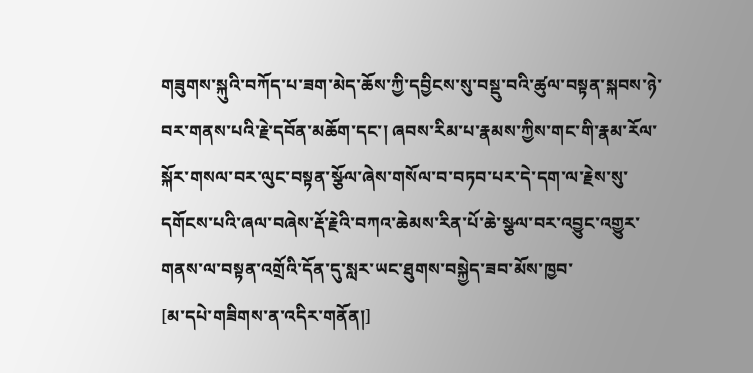གཟུགས་སྐུའི་བཀོད་པ་ཟག་མེད་ཆོས་ཀྱི་དབྱིངས་སུ་བསྡུ་བའི་ཚུལ་བསྟན་སྐབས་ཉེ་བར་གནས་པའི་རྗེ་དབོན་མཆོག་དང་། ཞབས་རིམ་པ་རྣམས་ཀྱིས་གང་གི་རྣམ་རོལ་སྐོར་གསལ་བར་ལུང་བསྟན་སྩོལ་ཞེས་གསོལ་བ་བཏབ་པར་དེ་དག་ལ་རྗེས་སུ་དགོངས་པའི་ཞལ་བཞེས་རྡོ་རྗེའི་བཀའ་ཆེམས་རིན་པོ་ཆེ་སྩལ་བར་འབྱུང་འགྱུར་གནས་ལ་བསྟན་འགྲོའི་དོན་དུ་སླར་ཡང་ཐུགས་བསྐྱེད་ཟབ་མོས་ཁྱབ་
[མ་དཔེ་གཟིགས་ན་འདིར་གནོན།]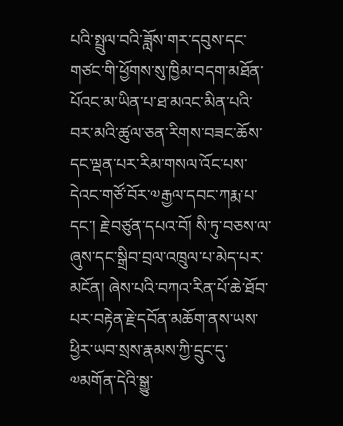པའི་སྤྲུལ་བའི་ཟློས་གར་དབུས་དང་གཙང་གི་ཕྱོགས་སུ་ཁྱིམ་བདག་མཐོན་པོའང་མ་ཡིན་པ་ཐ་མའང་མིན་པའི་བར་མའི་ཚུལ་ཅན་རིགས་བཟང་ཆོས་དང་ལྡན་པར་རིམ་གསལ་འོང་པས་དེའང་གཙོ་བོར་༧རྒྱལ་དབང་ཀརྨ་པ་དང་། རྗེ་བཙུན་དཔའ་བོ། སི་ཏུ་བཅས་ལ་ཞུས་དང་སྒྲིབ་བྲལ་འཁྲུལ་པ་མེད་པར་མངོན། ཞེས་པའི་བཀའ་རིན་པོ་ཆེ་ཐོབ་པར་བརྟེན་རྗེ་དབོན་མཆོག་ནས་ཡས་ཕྱིར་ཡབ་སྲས་རྣམས་ཀྱི་དྲུང་དུ་༧མགོན་དེའི་སྒྱུ་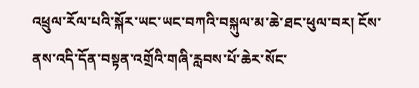འཕྲུལ་རོལ་པའི་སྐོར་ཡང་ཡང་བཀའི་བསྐུལ་མ་ཆེ་ཐང་ཕུལ་བར། ངོས་ནས་འདི་དོན་བསྟན་འགྲོའི་གཞི་རླབས་པོ་ཆེར་སོང་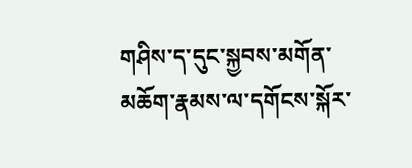གཤིས་ད་དུང་སྐྱབས་མགོན་མཆོག་རྣམས་ལ་དགོངས་སྐོར་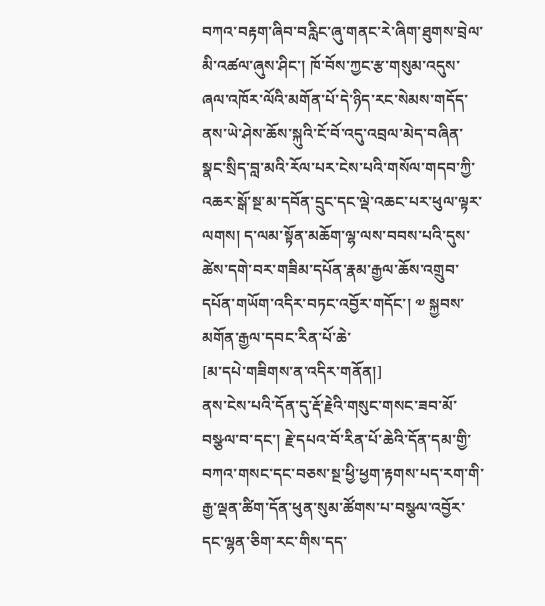བཀའ་བརྟག་ཞིབ་བརླིང་ཞུ་གནང་རེ་ཞིག་ཐུགས་བྲེལ་མི་འཚལ་ཞུས་ཤིང་། ཁོ་བོས་ཀྱང་རྩ་གསུམ་འདུས་ཞལ་འཁོར་ལོའི་མགོན་པོ་དེ་ཉིད་རང་སེམས་གདོད་ནས་ཡེ་ཤེས་ཆོས་སྐུའི་ངོ་བོ་འདུ་འབྲལ་མེད་བཞིན་སྣང་སྲིད་བླ་མའི་རོལ་པར་ངེས་པའི་གསོལ་གདབ་ཀྱི་འཆར་སྒོ་སྔ་མ་དབོན་དྲུང་དང་ལྡེ་འཆང་པར་ཕུལ་ལྟར་ལགས། ད་ལམ་སྟོན་མཆོག་ལྷ་ལས་བབས་པའི་དུས་ཚེས་དགེ་བར་གཟིམ་དཔོན་རྣམ་རྒྱལ་ཆོས་འགྲུབ་དཔོན་གཡོག་འདིར་བཏང་འབྱོར་གདོང་། ༧ སྐྱབས་མགོན་རྒྱལ་དབང་རིན་པོ་ཆེ་
[མ་དཔེ་གཟིགས་ན་འདིར་གནོན།]
ནས་ངེས་པའི་དོན་དུ་རྡོ་རྗེའི་གསུང་གསང་ཟབ་མོ་བསྩལ་བ་དང་། རྗེ་དཔའ་བོ་རིན་པོ་ཆེའི་དོན་དམ་གྱི་བཀའ་གསང་དང་བཅས་སྔ་ཕྱི་ཕྱག་རྟགས་པད་རག་གི་རྒྱ་ལྡན་ཚིག་དོན་ཕུན་སུམ་ཚོགས་པ་བསྩལ་འབྱོར་དང་ལྷན་ཅིག་རང་གིས་དད་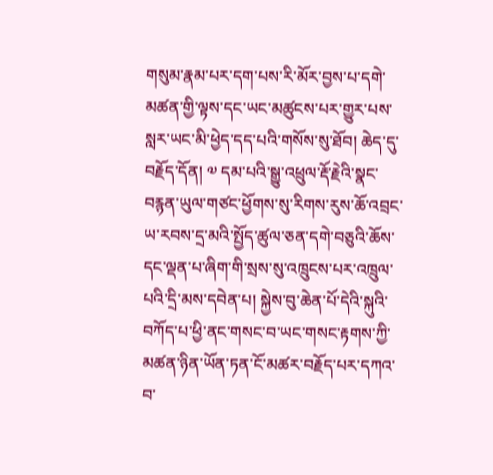གསུམ་རྣམ་པར་དག་པས་རི་མོར་བྱས་པ་དགེ་མཚན་གྱི་ལྟས་དང་ཡང་མཚུངས་པར་གྱུར་པས་སླར་ཡང་མི་ཕྱེད་དད་པའི་གསོས་སུ་ཐོབ། ཆེད་དུ་བརྗོད་དོན། ༧ དམ་པའི་སྒྱུ་འཕྲུལ་རྡོ་རྗེའི་སྣང་བརྙན་ཡུལ་གཙང་ཕྱོགས་སུ་རིགས་རུས་ཆོ་འབྲང་ཡ་རབས་དྲ་མའི་སྤྱོད་ཚུལ་ཅན་དགེ་བཅུའི་ཆོས་དང་ལྡན་པ་ཞིག་གི་སྲས་སུ་འཁྲུངས་པར་འཁྲུལ་པའི་དྲི་མས་དབེན་པ། སྐྱེས་བུ་ཆེན་པོ་དེའི་སྐུའི་བཀོད་པ་ཕྱི་ནང་གསང་བ་ཡང་གསང་རྟགས་ཀྱི་མཚན་ཉིན་ཡོན་ཏན་ངོ་མཚར་བརྗོད་པར་དཀའ་བ་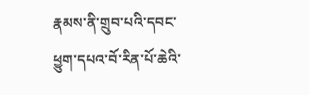རྣམས་ནི་གྲུབ་པའི་དབང་ཕྱུག་དཔའ་བོ་རིན་པོ་ཆེའི་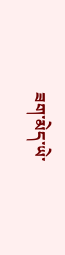ཟག་མེད་ཡེ་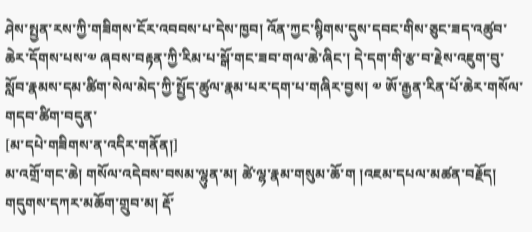ཤེས་སྤྱན་རས་ཀྱི་གཟིགས་ངོར་འབབས་པ་དེས་ཁྱབ། འོན་ཀྱང་སྙིགས་དུས་དབང་གིས་ཅུང་ཟད་འཚུབ་ཆེར་དོགས་པས་༧ ཞབས་བརྟན་ཀྱི་རིམ་པ་སྒོ་གང་ཟབ་གལ་ཆེ་ཞིང་། དེ་དག་གི་རྩ་བ་རྗེས་འཇུག་བུ་སློབ་རྣམས་དམ་ཚིག་སེལ་མེད་ཀྱི་སྤྱོད་ཚུལ་རྣམ་པར་དག་པ་གཞིར་བྱས། ༧ ཨོ་རྒྱན་རིན་པོ་ཆེར་གསོལ་གདབ་ཚིག་བདུན་
[མ་དཔེ་གཟིགས་ན་འདིར་གནོན།]
མ་འགྲོ་གང་ཆེ། གསོལ་འདེབས་བསམ་ལྷུན་མ། ཚེ་ལྷ་རྣམ་གསུམ་ཆོ་ག །འཇམ་དཔལ་མཚན་བརྗོད། གདུགས་དཀར་མཆོག་གྲུབ་མ། རྡོ་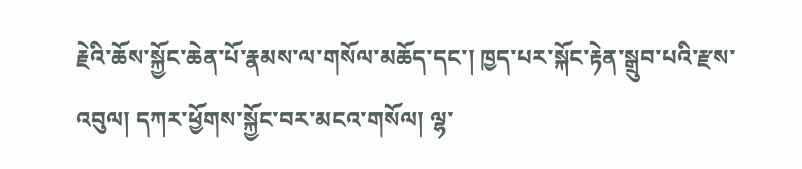རྗེའི་ཆོས་སྐྱོང་ཆེན་པོ་རྣམས་ལ་གསོལ་མཆོད་དང་། ཁྱད་པར་སྐོང་རྟེན་སྒྲུབ་པའི་རྫས་འབུལ། དཀར་ཕྱོགས་སྐྱོང་བར་མངའ་གསོལ། ལྷ་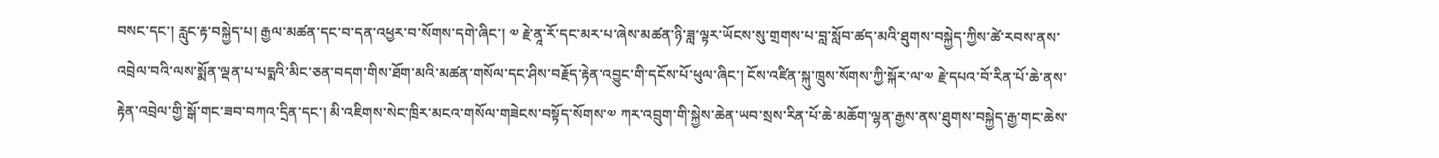བསང་དང་། རླུང་རྟ་བསྐྱེད་པ། རྒྱལ་མཚན་དང་བ་དན་འཕྱར་བ་སོགས་དགེ་ཞིང་། ༧ རྗེ་ནཱ་རོ་དང་མར་པ་ཞེས་མཚན་ཉི་ཟླ་ལྟར་ཡོངས་སུ་གྲགས་པ་བླ་སློབ་ཚད་མའི་ཐུགས་བསྐྱེད་ཀྱིས་ཚེ་རབས་ནས་འབྲེལ་བའི་ལས་སྨོན་ལྡན་པ་པདྨའི་མིང་ཅན་བདག་གིས་ཐོག་མའི་མཚན་གསོལ་དང་ཤིས་བརྗོད་རྟེན་འབྱུང་གི་དངོས་པོ་ཕུལ་ཞིང་། ངོས་འཛིན་སྐུ་ཁྲུས་སོགས་ཀྱི་སྐོར་ལ་༧ རྗེ་དཔའ་བོ་རིན་པོ་ཆེ་ནས་རྟེན་འབྲེལ་གྱི་སྒོ་གང་ཟབ་བཀའ་དྲིན་དང་། མི་འཇིགས་སེང་ཁྲིར་མངའ་གསོལ་གཟེངས་བསྟོད་སོགས་༧ ཀར་འབྲུག་གི་སྐྱེས་ཆེན་ཡབ་སྲས་རིན་པོ་ཆེ་མཆོག་ལྷན་རྒྱས་ནས་ཐུགས་བསྐྱེད་རྒྱ་གང་ཆེས་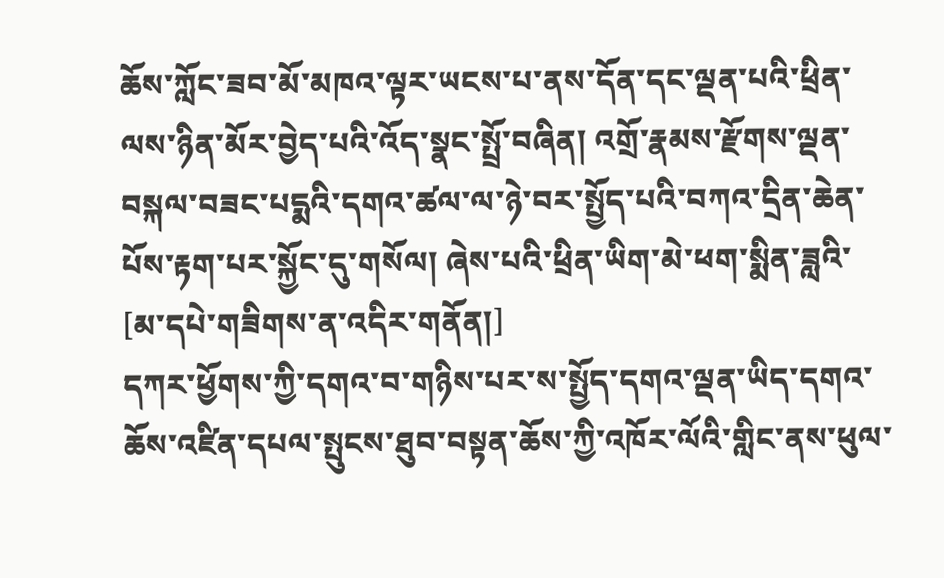ཆོས་ཀློང་ཟབ་མོ་མཁའ་ལྟར་ཡངས་པ་ནས་དོན་དང་ལྡན་པའི་ཕྲིན་ལས་ཉིན་མོར་བྱེད་པའི་འོད་སྣང་སྤྲོ་བཞིན། འགྲོ་རྣམས་རྫོགས་ལྡན་བསྐལ་བཟང་པདྨའི་དགའ་ཚལ་ལ་ཉེ་བར་སྤྱོད་པའི་བཀའ་དྲིན་ཆེན་པོས་རྟག་པར་སྐྱོང་དུ་གསོལ། ཞེས་པའི་ཕྲིན་ཡིག་མེ་ཕག་སྨིན་ཟླའི་
[མ་དཔེ་གཟིགས་ན་འདིར་གནོན།]
དཀར་ཕྱོགས་ཀྱི་དགའ་བ་གཉིས་པར་ས་སྤྱོད་དགའ་ལྡན་ཡིད་དགའ་ཆོས་འཛིན་དཔལ་སྤུངས་ཐུབ་བསྟན་ཆོས་ཀྱི་འཁོར་ལོའི་གླིང་ནས་ཕུལ་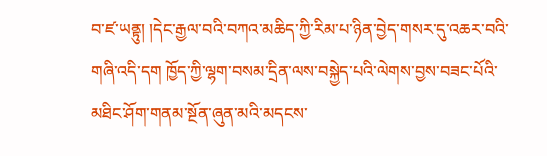བ་ཛ་ཡནྟུ། །དེང་རྒྱལ་བའི་བཀའ་མཆིད་ཀྱི་རིམ་པ་ཉིན་བྱེད་གསར་དུ་འཆར་བའི་གཞི་འདི་དག ཁྱོད་ཀྱི་ལྷག་བསམ་དྲིན་ལས་བསྐྱེད་པའི་ལེགས་བྱས་བཟང་པོའི་མཐིང་ཤོག་གནམ་སྔོན་ཞུན་མའི་མདངས་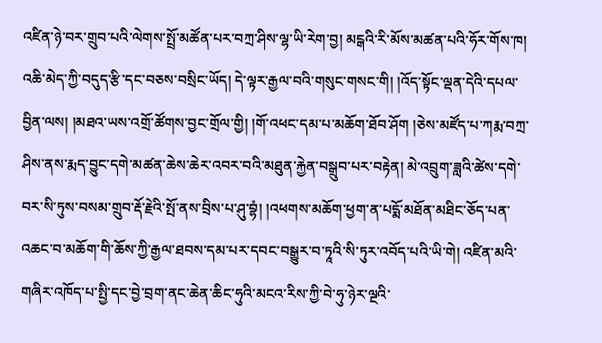འཛིན་ཉེ་བར་གྲུབ་པའི་ལེགས་སྤྲོ་མཚོན་པར་བཀྲ་ཤིས་ལྷ་ཡི་རེག་བྱ། མངྒའི་རི་མོས་མཚན་པའི་ཧོར་གོས་ཁ། འཆི་མེད་ཀྱི་བདུད་རྩི་དང་བཅས་བསྲིང་ཡོད། དེ་ལྟར་རྒྱལ་བའི་གསུང་གསང་གི། །འོད་སྟོང་ལྡན་དེའི་དཔལ་བྱིན་ལས། །མཐའ་ཡས་འགྲོ་ཚོགས་བྱང་གྲོལ་གྱི། །གོ་འཕང་དམ་པ་མཆོག་ཐོབ་ཤོག །ཅེས་མཛོད་པ་ཀརྨ་བཀྲ་ཤིས་ནས་རྨད་བྱུང་དགེ་མཚན་ཆེས་ཆེར་འབར་བའི་མཐུན་རྐྱེན་བསྒྲུབ་པར་བརྟེན། མེ་འབྲུག་ཟླའི་ཚེས་དགེ་བར་སི་ཏུས་བསམ་གྲུབ་རྡོ་རྗེའི་སྤོ་ནས་བྲིས་པ་ཤུ་བྷཾ། །འཕགས་མཆོག་ཕྱག་ན་པདྨོ་མཐོན་མཐིང་ཅོད་པན་འཆང་བ་མཆོག་གི་ཆོས་ཀྱི་རྒྱལ་ཐབས་དམ་པར་དབང་བསྒྱུར་བ་ཏཱའི་སི་ཏུར་འབོད་པའི་ཡི་གེ། འཛིན་མའི་གཞིར་འཁོད་པ་སྤྱི་དང་བྱེ་བྲག་ནང་ཆེན་ཆིང་ཧུའི་མངའ་རིས་ཀྱི་བེ་ཧུ་ཉེར་ལྔའི་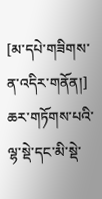[མ་དཔེ་གཟིགས་ན་འདིར་གནོན།]
ཆར་གཏོགས་པའི་ལྷ་སྡེ་དང་མི་སྡེ་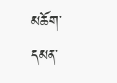མཆོག་དམན་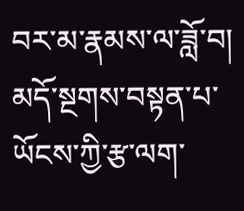བར་མ་རྣམས་ལ་ཟློ་བ། མདོ་སྔགས་བསྟན་པ་ཡོངས་ཀྱི་རྩ་ལག་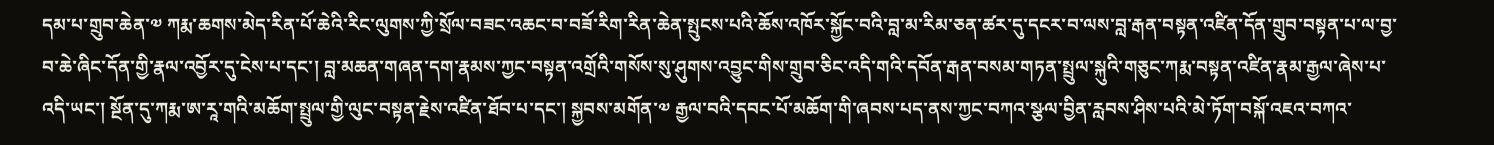དམ་པ་གྲུབ་ཆེན་༧ ཀརྨ་ཆགས་མེད་རིན་པོ་ཆེའི་རིང་ལུགས་ཀྱི་སྲོལ་བཟང་འཆང་བ་བཟོ་རིག་རིན་ཆེན་སྤུངས་པའི་ཆོས་འཁོར་སྐྱོང་བའི་བླ་མ་རིམ་ཅན་ཚར་དུ་དངར་བ་ལས་བླ་རྒན་བསྟན་འཛིན་དོན་གྲུབ་བསྟན་པ་ལ་བྱ་བ་ཆེ་ཞིང་དོན་གྱི་རྣལ་འབྱོར་དུ་ངེས་པ་དང་། བླ་མཆན་གཞན་དག་རྣམས་ཀྱང་བསྟན་འགྲོའི་གསོས་སུ་ཤུགས་འབྱུང་གིས་གྲུབ་ཅིང་འདི་གའི་དབོན་རྒན་བསམ་གཏན་སྤྲུལ་སྐུའི་གཅུང་ཀརྨ་བསྟན་འཛིན་རྣམ་རྒྱལ་ཞེས་པ་འདི་ཡང་། སྔོན་དུ་ཀརྨ་ཨ་རཱ་གའི་མཆོག་སྤྲུལ་གྱི་ལུང་བསྟན་རྗེས་འཛིན་ཐོབ་པ་དང་། སྐྱབས་མགོན་༧ རྒྱལ་བའི་དབང་པོ་མཆོག་གི་ཞབས་པད་ནས་ཀྱང་བཀའ་སྩལ་བྱིན་རླབས་ཤིས་པའི་མེ་ཏོག་བསྐོ་འཇའ་བཀའ་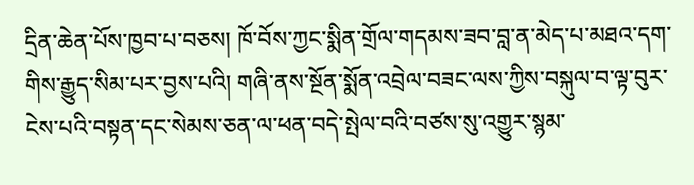དྲིན་ཆེན་པོས་ཁྱབ་པ་བཅས། ཁོ་བོས་ཀྱང་སྨིན་གྲོལ་གདམས་ཟབ་བླ་ན་མེད་པ་མཐའ་དག་གིས་རྒྱུད་སིམ་པར་བྱས་པའི། གཞི་ནས་སྔོན་སྨོན་འབྲེལ་བཟང་ལས་ཀྱིས་བསྐུལ་བ་ལྟ་བུར་ངེས་པའི་བསྟན་དང་སེམས་ཅན་ལ་ཕན་བདེ་སྤེལ་བའི་བཙས་སུ་འགྱུར་སྙམ་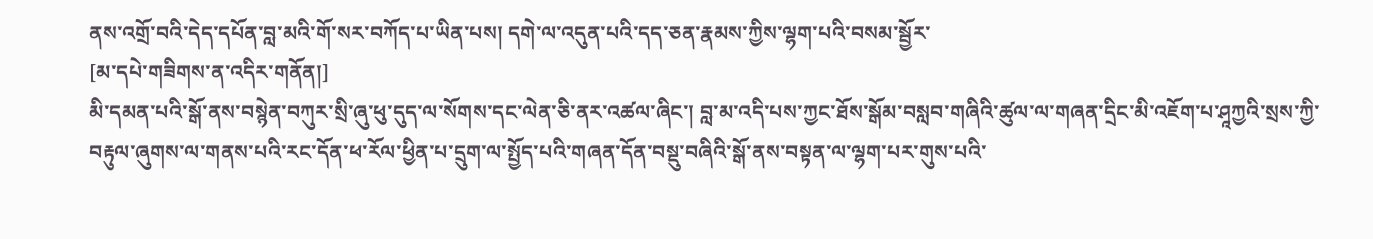ནས་འགྲོ་བའི་དེད་དཔོན་བླ་མའི་གོ་སར་བཀོད་པ་ཡིན་པས། དགེ་ལ་འདུན་པའི་དད་ཅན་རྣམས་ཀྱིས་ལྷག་པའི་བསམ་སྦྱོར་
[མ་དཔེ་གཟིགས་ན་འདིར་གནོན།]
མི་དམན་པའི་སྒོ་ནས་བསྙེན་བཀུར་སྲི་ཞུ་ཕུ་དུད་ལ་སོགས་དང་ལེན་ཅི་ནར་འཚལ་ཞིང་། བླ་མ་འདི་པས་ཀྱང་ཐོས་སྒོམ་བསླབ་གཞིའི་ཚུལ་ལ་གཞན་དྲིང་མི་འཇོག་པ་ཤཱཀྱའི་སྲས་ཀྱི་བརྟུལ་ཞུགས་ལ་གནས་པའི་རང་དོན་ཕ་རོལ་ཕྱིན་པ་དྲུག་ལ་སྤྱོད་པའི་གཞན་དོན་བསྡུ་བཞིའི་སྒོ་ནས་བསྟན་ལ་ལྷག་པར་གུས་པའི་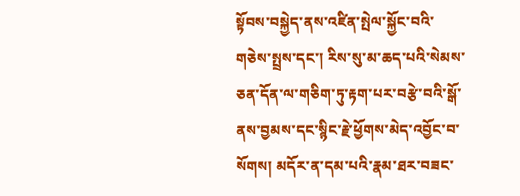སྟོབས་བསྐྱེད་ནས་འཛིན་སྤེལ་སྐྱོང་བའི་གཅེས་སྤྲས་དང་། རིས་སུ་མ་ཆད་པའི་སེམས་ཅན་དོན་ལ་གཅིག་ཏུ་རྟག་པར་བརྩེ་བའི་སྒོ་ནས་བྱམས་དང་སྙིང་རྗེ་ཕྱོགས་མེད་འབྱོང་བ་སོགས། མདོར་ན་དམ་པའི་རྣམ་ཐར་བཟང་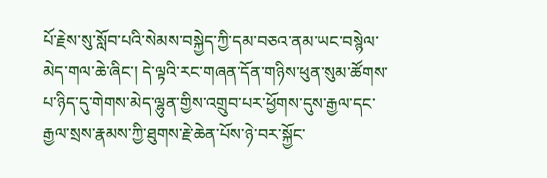པོ་རྗེས་སུ་སློབ་པའི་སེམས་བསྐྱེད་ཀྱི་དམ་བཅའ་ནམ་ཡང་བསྙེལ་མེད་གལ་ཆེ་ཞིང་། དེ་ལྟའི་རང་གཞན་དོན་གཉིས་ཕུན་སུམ་ཚོགས་པ་ཉིད་དུ་གེགས་མེད་ལྷུན་གྱིས་འགྲུབ་པར་ཕྱོགས་དུས་རྒྱལ་དང་རྒྱལ་སྲས་རྣམས་ཀྱི་ཐུགས་རྗེ་ཆེན་པོས་ཉེ་བར་སྐྱོང་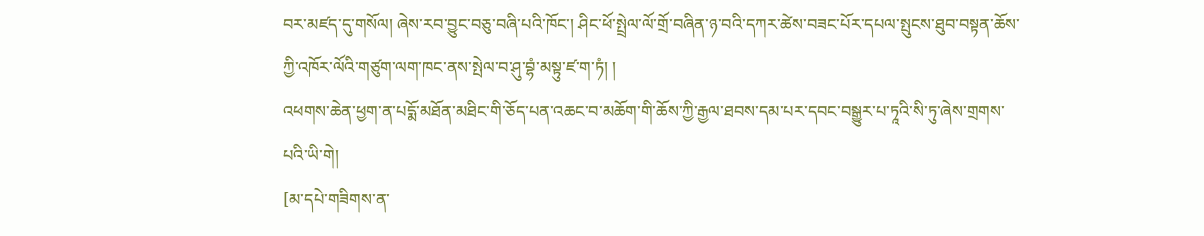བར་མཛད་དུ་གསོལ། ཞེས་རབ་བྱུང་བཅུ་བཞི་པའི་ཁོང་། ཤིང་ཕོ་སྤྲེལ་ལོ་གྲོ་བཞིན་ཉ་བའི་དཀར་ཚེས་བཟང་པོར་དཔལ་སྤུངས་ཐུབ་བསྟན་ཆོས་ཀྱི་འཁོར་ལོའི་གཙུག་ལག་ཁང་ནས་སྤེལ་བ་ཤུ་བྷཾ་མསྟུ་ཛ་ག་ཏཾ། །
འཕགས་ཆེན་ཕྱག་ན་པདྨོ་མཐོན་མཐིང་གི་ཅོད་པན་འཆང་བ་མཆོག་གི་ཆོས་ཀྱི་རྒྱལ་ཐབས་དམ་པར་དབང་བསྒྱུར་པ་ཏཱའི་སི་ཏུ་ཞེས་གྲགས་པའི་ཡི་གེ།
[མ་དཔེ་གཟིགས་ན་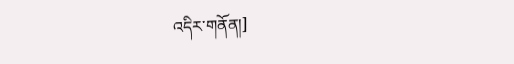འདིར་གནོན།]